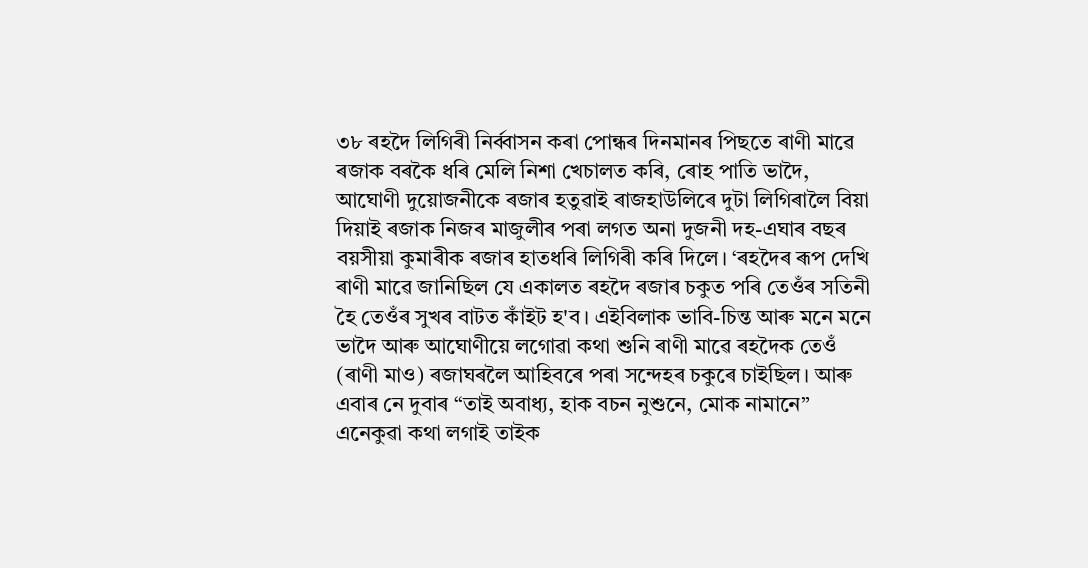৩৮ ৰহদৈ লিগিৰী নিৰ্ব্বাসন কৰা পোন্ধৰ দিনমানৰ পিছতে ৰাণী মাৱে ৰজাক বৰকৈ ধৰি মেলি নিশা খেচালত কৰি, ৰোহ পাতি ভাদৈ, আঘোণী দুয়োজনীকে ৰজাৰ হতুৱাই ৰাজহাউলিৰে দুটা লিগিৰালৈ বিয়া দিয়াই ৰজাক নিজৰ মাজুলীৰ পৰা লগত অনা দুজনী দহ-এঘাৰ বছৰ বয়সীয়া কুমাৰীক ৰজাৰ হাতধৰি লিগিৰী কৰি দিলে। ‘ৰহদৈৰ ৰূপ দেখি ৰাণী মাৱে জানিছিল যে একালত ৰহদৈ ৰজাৰ চকুত পৰি তেওঁৰ সতিনী হৈ তেওঁৰ সুখৰ বাটত কাঁইট হ'ব। এইবিলাক ভাবি-চিন্ত আৰু মনে মনে ভাদৈ আৰু আঘোণীয়ে লগোৱা কথা শুনি ৰাণী মাৱে ৰহদৈক তেওঁ (ৰাণী মাও) ৰজাঘৰলৈ আহিবৰে পৰা সন্দেহৰ চকুৰে চাইছিল। আৰু এবাৰ নে দুবাৰ “তাই অবাধ্য, হাক বচন নুশুনে, মোক নামানে” এনেকুৱা কথা লগাই তাইক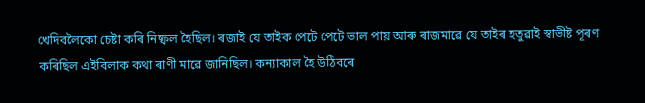খেদিবলৈকো চেষ্টা কৰি নিষ্ফল হৈছিল। ৰজাই যে তাইক পেটে পেটে ভাল পায় আৰু ৰাজমাৱে যে তাইৰ হতুৱাই স্বাভীষ্ট পূৰণ কৰিছিল এইবিলাক কথা ৰাণী মাৱে জানিছিল। কন্যাকাল হৈ উঠিবৰে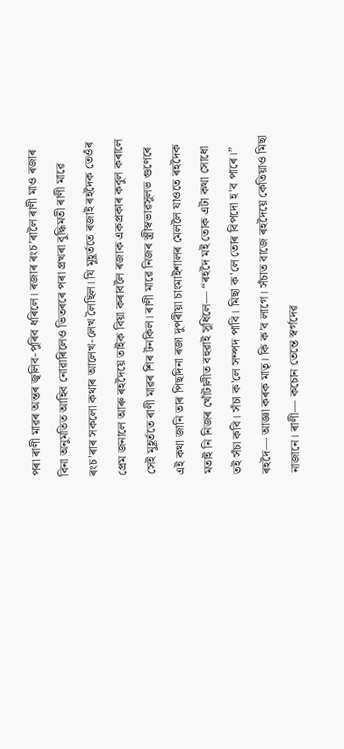পৰা ৰাণী মাৱৰ অন্তৰ জ্বলিব-পুৰিব ধৰিলে। ৰজাৰ ৰংচ’ৰালৈ ৰাণী মাও ৰজাৰ বিনা অনুমতিত আহিব নোৱাৰিলেও ভিতৰৰে পৰা প্ৰখৰা বুদ্ধিমতী ৰাণী মাৱে ৰংচ'ৰাৰ সকলো কথাৰ আলেখ-লেখ লৈছিল। যি মুহূৰ্ততে ৰজাই ৰহদৈক তেওঁৰ প্ৰেম জনালে আৰু ৰহদৈয়ে তাইক বিয়া কৰাবলৈ ৰজাক একপ্ৰকাৰ কবুল কৰালে সেই মুহূৰ্ততে ৰাণী মাৱৰ শিৰ টনকিল। ৰাণী মাৱে নিজৰ স্ত্ৰীস্বভাৱসুলভ গুণেৰে এই কথা জানি তাৰ পিছদিনা ৰজা দুপৰীয়া চাংমাইশালৰ মেললৈ যাওতে ৰহদৈক মতাই নি নিজৰ খোঁটালীত বহুৱাই সুধিলে— “ৰহদৈ মই তোক এটা কথা সোধো তই সঁচা কবি। সঁচা ক'লে সম্পদ পাবি। মিছা ক'লে তোৰ বিপদো হ'ব পাৰে।” ৰহদৈ— আজ্ঞা কৰক মাতৃ। কি ক'ব লাগে। সঁচাত বাজে ৰহদৈয়ে কেতিয়াও মিছা নাজানে। ৰাণী— কচোন তেন্তে স্বৰ্গদেৱ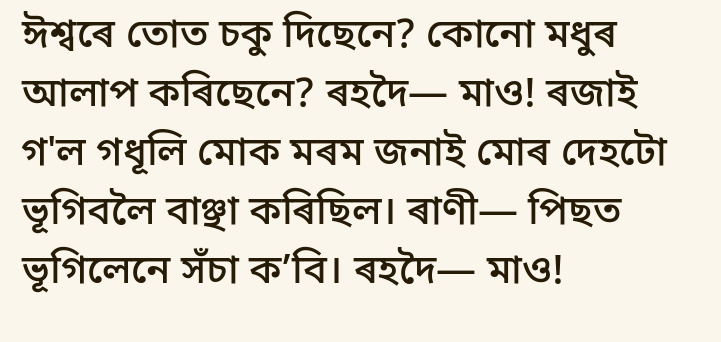ঈশ্বৰে তোত চকু দিছেনে? কোনো মধুৰ আলাপ কৰিছেনে? ৰহদৈ— মাও! ৰজাই গ'ল গধূলি মোক মৰম জনাই মোৰ দেহটো ভূগিবলৈ বাঞ্ছা কৰিছিল। ৰাণী— পিছত ভূগিলেনে সঁচা ক’বি। ৰহদৈ— মাও!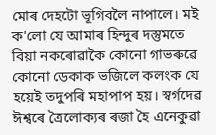মোৰ দেহটো ভূগিবলৈ নাপালে। মই ক'লো যে আমাৰ হিন্দুৰ দস্তুমতে বিয়া নকৰোৱাকৈ কোনো গাভৰুৱে কোনো ডেকাক ভজিলে কলংক যে হয়েই তদুপৰি মহাপাপ হয়। স্বৰ্গদেৱ ঈশ্বৰে ত্ৰৈলোক্যৰ ৰজা হৈ এনেকুৱা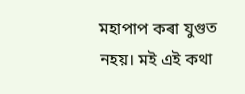মহাপাপ কৰা যুগুত নহয়। মই এই কথা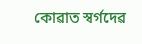কোৱাত স্বৰ্গদেৱ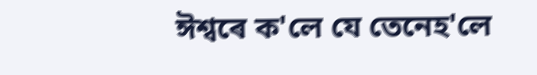ঈশ্বৰে ক'লে যে তেনেহ'লে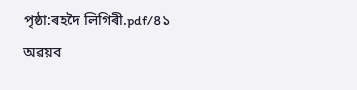পৃষ্ঠা:ৰহদৈ লিগিৰী.pdf/৪১
অৱয়ব